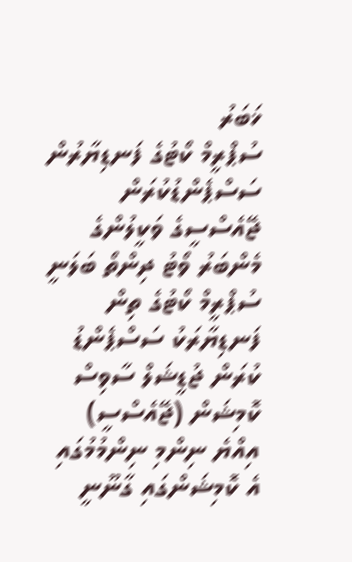ޚަބަރު
ސުޕްރީމް ކޯޓުގެ ފަނޑިޔާރުން ސަސްޕެންޑުކުރަން ޖޭއެސްސީގެ ވަކީލުންގެ މެންބަރު ވޯޓު ދިންތޯ ބަލަނީ
ސުޕްރީމް ކޯޓުގެ ތިން ފަނޑިޔާރަކު ސަސްޕެންޑު ކުރަން ޖުޑީޝަލް ސާވިސް ކޮމިޝަން (ޖޭއެސްސީ) އިއްޔެ ނިންމި ނިންމުމުގައި އެ ކޮމިޝަންގައި ގާނޫނީ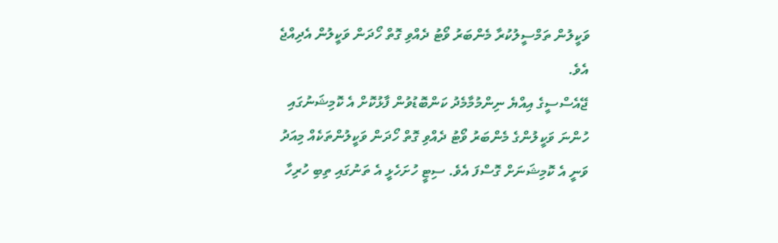ވަކީލުން ތަމްސީލުކުރާ މެންބަރު ވޯޓު ދެއްވި ގޮތް ހޯދަން ވަކީލުން އެދިއްޖެ އެވެ.
ޖޭއެސްސީގެ އިއްޔެ ނިންމުމާމެދު ކަންބޮޑުވުން ފާޅުކޮށް އެ ކޮމިޝަނުގައި ހުންނަ ވަކީލުންގެ މެންބަރު ވޯޓު ދެއްވި ގޮތް ހޯދަން ވަކީލުންތަކެއް މިއަދު ވަނީ އެ ކޮމިޝަނަށް ގޮސްފަ އެވެ. ސިޓީ ހުށަހެޅީ އެ ތަނުގައި ތިބި ހުރިހާ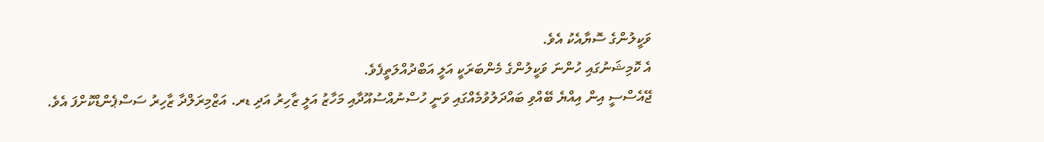ވަކީލުންގެ ސޮޔާއެކު އެވެ.
އެ ކޮމިޝަނުގައި ހުންނަ ވަކީލުންގެ މެންބަރަކީ އަލީ އަބްދުއްލަތީފެވެ.
ޖޭއެސްސީ އިން އިއްޔެ ބޭއްވި ބައްދަލުވުމެއްގައި ވަނީ ހުސްނުއްސުއޫދާއި މަހާޒު އަލީ ޒާހިރު އަދި ޑރ. އަޒްމިރަލްދާ ޒާހިރު ސަސްޕެންޑްކޮށްފަ އެވެ.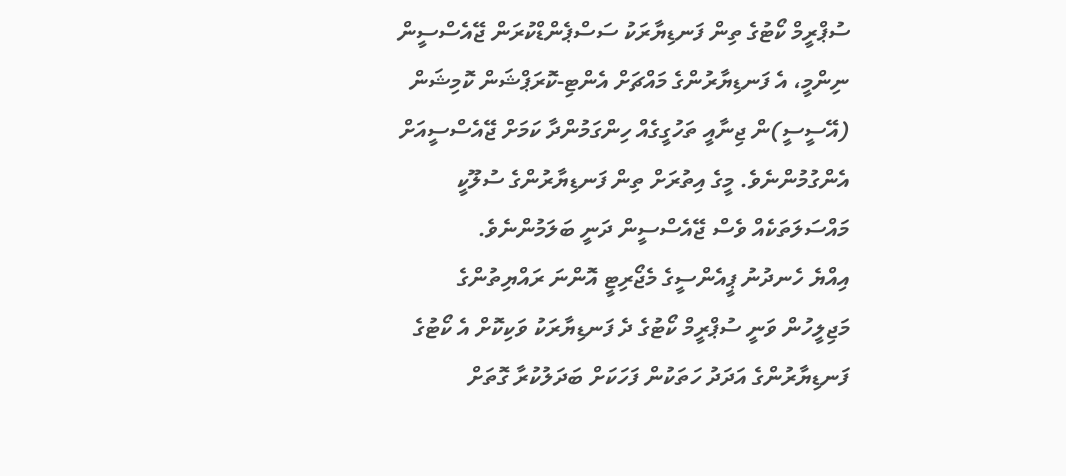ސުޕްރީމް ކޯޓުގެ ތިން ފަނޑިޔާރަކު ސަސްޕެންޑްކުރަން ޖޭއެސްސީން ނިންމީ، އެ ފަނޑިޔާރުންގެ މައްޗަށް އެންޓި-ކޮރަޕްޝަން ކޮމިޝަން (އޭސީސީ)ން ޖިނާއީ ތަހުގީގެއް ހިންގަމުންދާ ކަމަށް ޖޭއެސްސީއަށް އެންގުމުންނެވެ. މީގެ އިތުރަށް ތިން ފަނޑިޔާރުންގެ ސުލޫކީ މައްސަލަތަކެއް ވެސް ޖޭއެސްސީން ދަނީ ބަލަމުންނެވެ.
އިއްޔެ ހެނދުނު ޕީއެންސީގެ މެޖޯރިޓީ އޮންނަ ރައްޔިތުންގެ މަޖިލީހުން ވަނީ ސުޕްރީމް ކޯޓުގެ ދެ ފަނޑިޔާރަކު ވަކިކޮށް އެ ކޯޓުގެ ފަނޑިޔާރުންގެ އަދަދު ހަތަކުން ފަހަކަށް ބަދަލުކުރާ ގޮތަށް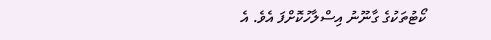ކޯޓުތަކުގެ ގާނޫނު އިސްލާހުކޮށްފަ އެވެ. އެ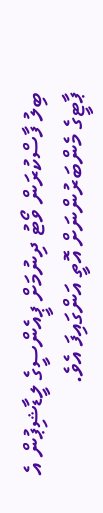ބިލު ފާސްކުރަން ވޯޓު ދިނުމަށް ޕީއެންސީގެ ލީޑާޝިޕުން އެ ޕާޓީގެ މެންބަރުންނަށް އޮތީ އަންގައިފަ އެވެ.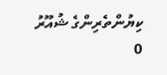ކިޔުންތެރިންގެ ޝުއޫރު
0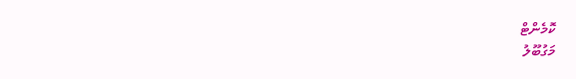ކޮމެންޓް
މަގުބޫލު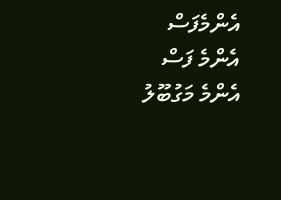އެންމެފަސް
އެންމެ ފަސް
އެންމެ މަގުބޫލު